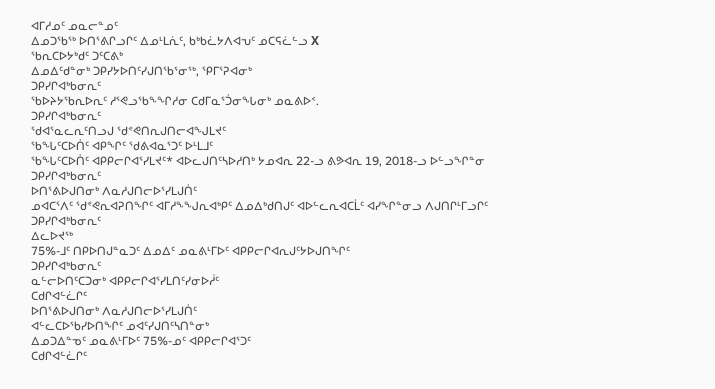ᐊᒥᓱᓄᑦ ᓄᓇᓕᓐᓄᑦ
ᐃᓄᑐᖃᖅ ᐅᑎᕐᕕᒋᓗᒋᑦ ᐃᓄᒻᒪᕇᑦ, ᑲᒃᑲᓛᔭᐱᐊᕃᑦ ᓄᑕᕋᓛᓪᓗ X
ᕐᑲᕆᑕᐅᔭᒃᑯᑦ ᑐᑦᑕᕕᒃ
ᐃᓄᐃᑦᑯᓐᓂᒃ ᑐᑭᓯᔭᐅᑎᑦᓯᒍᑎᖃᕐᓂᖅ, ᕿᒥᕐᕈᐊᓂᒃ
ᑐᑭᓯᒋᐊᒃᑲᓂᕆᑦ
ᖃᐅᔨᔭᖃᕆᐅᕆᑦ ᓱᕐᕙᓗᖃᖕᖏᓱᓂ ᑕᑯᒥᓇᕐᑑᓂᖓᓂᒃ ᓄᓇᕕᐅᑉ.
ᑐᑭᓯᒋᐊᒃᑲᓂᕆᑦ
ᖁᐊᕐᓇᓚᕆᑦᑎᓗᒍ ᖁᕝᕙᑎᕆᒍᑎᓕᐊᖑᒪᔪᑦ
ᖃᖓᑦᑕᐅᑏᑦ ᐊᑭᖏᑦ ᖁᕕᐊᓇᕐᑐᑦ ᐅᒻᒪᒧᑦ
ᖃᖓᑦᑕᐅᑏᑦ ᐊᑭᑭᓕᒋᐊᕐᓯᒪᔪᑦ* ᐊᐅᓚᒍᑎᑦᓴᐅᓱᑎᒃ ᔭᓄᐊᕆ 22-ᓗ ᕕᕗᐊᕆ 19, 2018-ᓗ ᐅᓪᓗᖏᓐᓂ
ᑐᑭᓯᒋᐊᒃᑲᓂᕆᑦ
ᐅᑎᕐᕕᐅᒍᑎᓂᒃ ᐱᓇᓱᒍᑎᓕᐅᕐᓯᒪᒍᑏᑦ
ᓄᐊᑕᕐᐱᑦ ᖁᕝᕙᕆᐊᕈᑎᖏᑦ ᐊᒥᓱᖕᖑᕆᐊᒃᑭᑦ ᐃᓄᐃᒃᑯᑎᒍᑦ ᐊᐅᓪᓚᕆᐊᑕᒫᑦ ᐊᓯᖏᓐᓂᓗ ᐱᒍᑎᒋᒻᒥᓗᒋᑦ
ᑐᑭᓯᒋᐊᒃᑲᓂᕆᑦ
ᐃᓚᐅᔪᖅ
75%-ᒧᑦ ᑎᑭᐅᑎᒍᓐᓇᑐᑦ ᐃᓄᐃᑦ ᓄᓇᕕᒻᒥᐅᑦ ᐊᑭᑭᓕᒋᐊᕆᒍᑦᔭᐅᒍᑎᖏᑦ
ᑐᑭᓯᒋᐊᒃᑲᓂᕆᑦ
ᓇᓪᓕᐅᑎᑦᑕᑐᓂᒃ ᐊᑭᑭᓕᒋᐊᕐᓯᒪᑎᑦᓯᓂᐅᓲᑦ
ᑕᑯᒋᐊᓪᓛᒋᑦ
ᐅᑎᕐᕕᐅᒍᑎᓂᒃ ᐱᓇᓱᒍᑎᓕᐅᕐᓯᒪᒍᑏᑦ
ᐊᓪᓚᑕᐅᖃᓯᐅᑎᖏᑦ ᓄᐊᑦᓯᒍᑎᑦᓴᑎᓐᓂᒃ
ᐃᓄᑐᐃᓐᓀᑦ ᓄᓇᕕᒻᒥᐅᑦ 75%-ᓄᑦ ᐊᑭᑭᓕᒋᐊᕐᑐᑦ
ᑕᑯᒋᐊᓪᓛᒋᑦ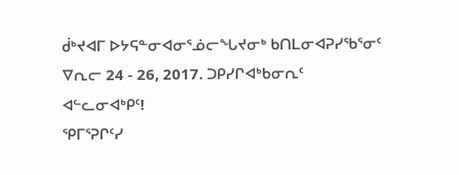ᑰᒃᔪᐊᒥ ᐅᔭᕋᓐᓂᐊᓂᕐᓅᓕᖓᔪᓂᒃ ᑲᑎᒪᓂᐊᕈᓯᖃᕐᓂᑦ
ᐁᕆᓕ 24 - 26, 2017. ᑐᑭᓯᒋᐊᒃᑲᓂᕆᑦ
ᐊᓪᓚᓂᐊᒃᑭᑦ!
ᕿᒥᕐᕈᒋᑦᓯ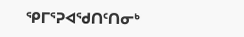ᕿᒥᕐᕈᐊᖁᑎᑦᑎᓂᒃ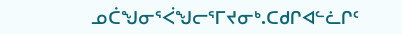ᓄᑖᖑᓂᕐᐹᖑᓕᕐᒥᔪᓂᒃ.ᑕᑯᒋᐊᓪᓛᒋᑦ